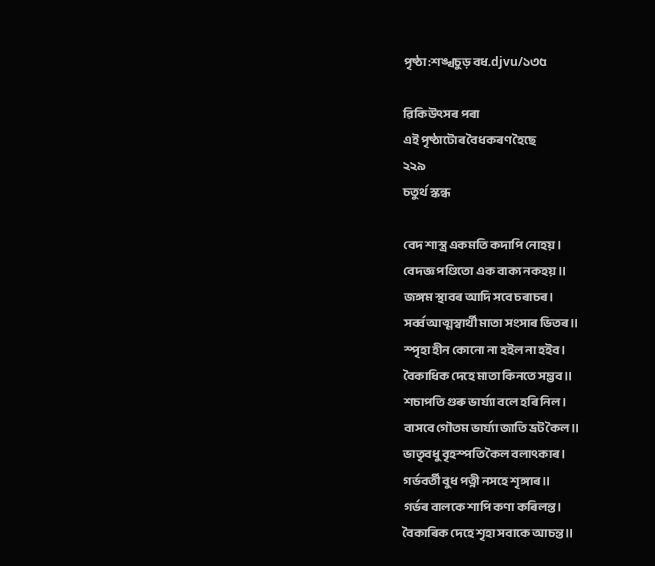পৃষ্ঠা:শঙ্খচুড় বধ.djvu/১৩৫

ৱিকিউৎসৰ পৰা
এই পৃষ্ঠাটোৰ বৈধকৰণ হৈছে
২২৯
চতুৰ্থ স্কন্ধ

বেদ শাস্ত্ৰ একমতি কদাপি নোহয়।
বেদজ্ঞ পণ্ডিতো এক বাক্য নকহয়॥
জঙ্গম স্থাবৰ আদি সবে চৰাচৰ।
সৰ্ব্ব আত্মস্বাৰ্থী মাতা সংসাৰ ভিতৰ॥
স্পৃহা হীন কোনো না হইল না হইব।
বৈকাধিক দেহে মাতা কিনতে সম্ভব॥
শচাপতি গুৰু ভাৰ্য্যা বলে হৰি নিল।
বাসবে গৌতম ভাৰ্য্যা জাতি ভ্ৰট কৈল॥
ভাতৃবধু বৃহস্পতি কৈল বলাৎকাৰ।
গৰ্ভবৰ্তী বুধ পত্নী নসহে শৃঙ্গাৰ॥
গৰ্ভৰ বালকে শাপি কণা কৰিলন্ত।
বৈকাৰিক দেহে শৃহা সবাকে আচন্ত॥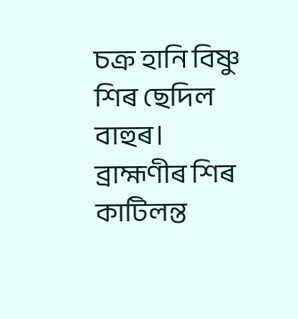চক্ৰ হানি বিষ্ণু শিৰ ছেদিল বাহুৰ।
ব্ৰাহ্মণীৰ শিৰ কাটিলন্ত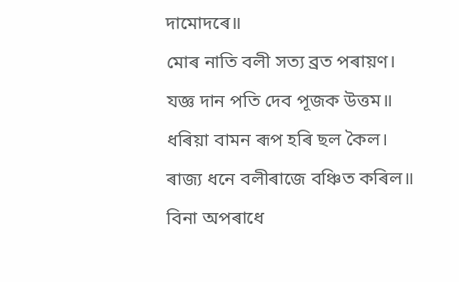দামোদৰে॥
মোৰ নাতি বলী সত্য ব্ৰত পৰায়ণ।
যজ্ঞ দান পতি দেব পূজক উত্তম॥
ধৰিয়া বামন ৰূপ হৰি ছল কৈল।
ৰাজ্য ধনে বলীৰাজে বঞ্চিত কৰিল॥
বিনা অপৰাধে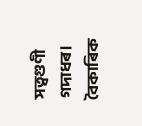সত্বগুণী গদাধৰ।
বৈকাৰিক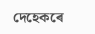দেহেকৰে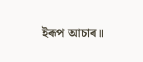ইৰূপ আচাৰ॥